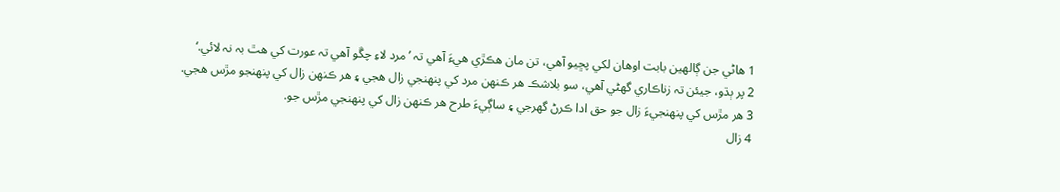1 ھاڻي جن ڳالھين بابت اوھان لکي پڇيو آھي، تن مان ھڪڙي ھيءَ آھي تہ ’مرد لاءِ چڱو آھي تہ عورت کي ھٿ بہ نہ لائي.‘
2 پر ٻڌو، جيئن تہ زناڪاري گھڻي آھي، سو بلاشڪ ھر ڪنھن مرد کي پنھنجي زال ھجي ۽ ھر ڪنھن زال کي پنھنجو مڙس ھجي.
3 ھر مڙس کي پنھنجيءَ زال جو حق ادا ڪرڻ گھرجي ۽ ساڳيءَ طرح ھر ڪنھن زال کي پنھنجي مڙس جو.
4 زال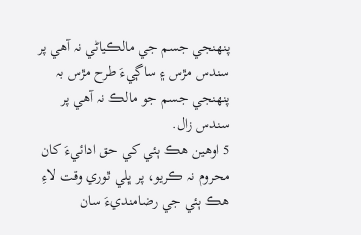پنھنجي جسم جي مالڪياڻي نہ آھي پر سندس مڙس ۽ ساڳيءَ طرح مڙس بہ پنھنجي جسم جو مالڪ نہ آھي پر سندس زال.
5 اوھين ھڪ ٻئي کي حق ادائيءَ کان محروم نہ ڪريو، پر ڀلي ٿوري وقت لاءِ ھڪ ٻئي جي رضامنديءَ سان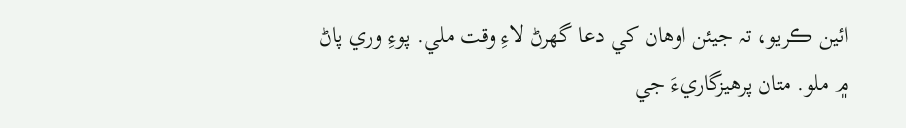ائين ڪريو، تہ جيئن اوھان کي دعا گھرڻ لاءِ وقت ملي. پوءِ وري پاڻ ۾ ملو. متان پرھيزگاريءَ جي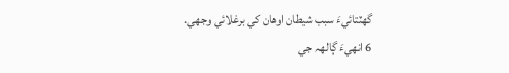گھٽتائيءَ سبب شيطان اوھان کي برغلائي وجھي.
6 انھيءَ ڳالھہ جي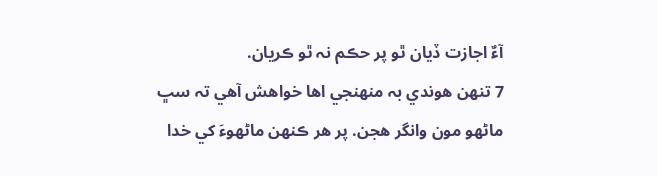آءٌ اجازت ڏيان ٿو پر حڪم نہ ٿو ڪريان.
7 تنھن ھوندي بہ منھنجي اھا خواھش آھي تہ سڀ ماڻھو مون وانگر ھجن. پر ھر ڪنھن ماڻھوءَ کي خدا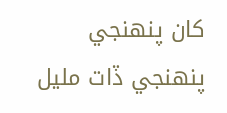کان پنھنجي پنھنجي ڏات مليل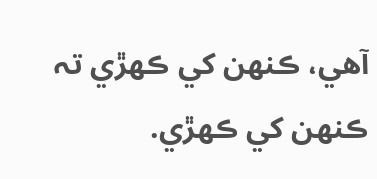آھي، ڪنھن کي ڪھڙي تہ ڪنھن کي ڪھڙي.